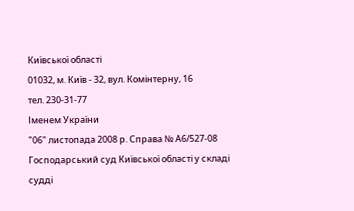Київської області
01032, м. Київ - 32, вул. Комінтерну, 16
тел. 230-31-77
Іменем України
"06" листопада 2008 р. Справа № А6/527-08
Господарський суд Київської області у складі судді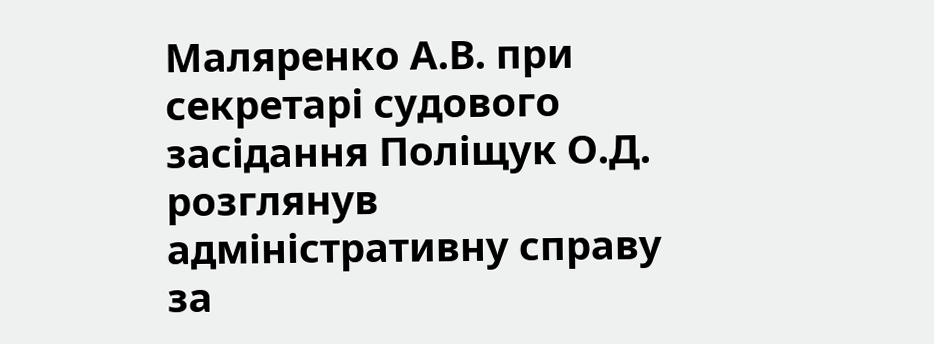Маляренко А.В. при секретарі судового засідання Поліщук О.Д. розглянув адміністративну справу
за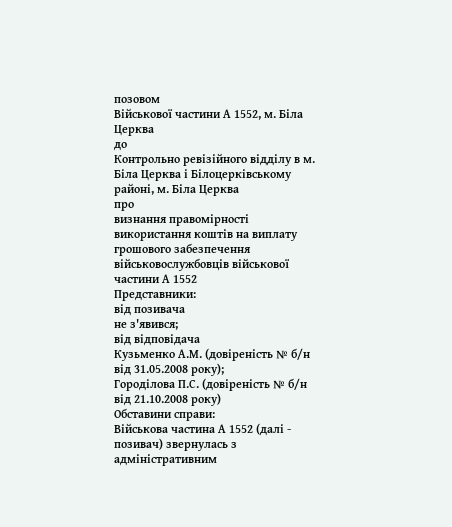позовом
Військової частини А 1552, м. Біла Церква
до
Контрольно ревізійного відділу в м. Біла Церква і Білоцерківському районі, м. Біла Церква
про
визнання правомірності використання коштів на виплату грошового забезпечення військовослужбовців військової частини А 1552
Представники:
від позивача
не з'явився;
від відповідача
Кузьменко А.М. (довіреність № б/н від 31.05.2008 року);
Городілова П.С. (довіреність № б/н від 21.10.2008 року)
Обставини справи:
Військова частина А 1552 (далі - позивач) звернулась з адміністративним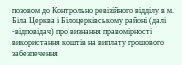позовом до Контрольно ревізійного відділу в м. Біла Церква і Білоцерківському районі (далі -відповідач) про визнання правомірності використання коштів на виплату грошового забезпечення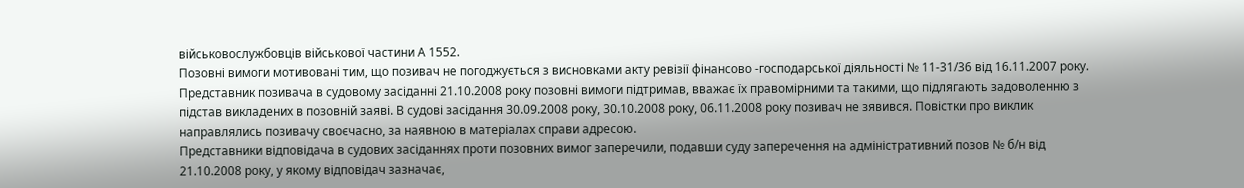військовослужбовців військової частини А 1552.
Позовні вимоги мотивовані тим, що позивач не погоджується з висновками акту ревізії фінансово -господарської діяльності № 11-31/36 від 16.11.2007 року.
Представник позивача в судовому засіданні 21.10.2008 року позовні вимоги підтримав, вважає їх правомірними та такими, що підлягають задоволенню з підстав викладених в позовній заяві. В судові засідання 30.09.2008 року, 30.10.2008 року, 06.11.2008 року позивач не зявився. Повістки про виклик направлялись позивачу своєчасно, за наявною в матеріалах справи адресою.
Представники відповідача в судових засіданнях проти позовних вимог заперечили, подавши суду заперечення на адміністративний позов № б/н від 21.10.2008 року, у якому відповідач зазначає,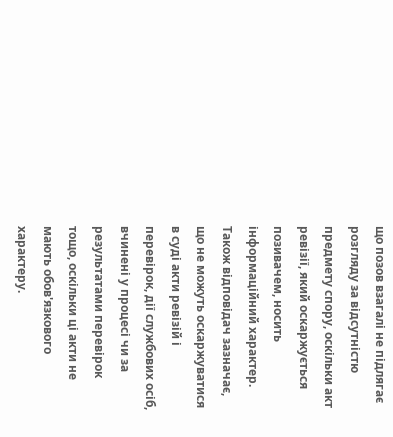що позов взагалі не підлягає розгляду за відсутністю предмету спору, оскільки акт ревізії, який оскаржується позивачем, носить інформаційний характер.
Також відповідач зазначає, що не можуть оскаржуватися в суді акти ревізій і перевірок, дії службових осіб, вчинені у процесі чи за результатами перевірок тощо, оскільки ці акти не мають обов'язкового характеру.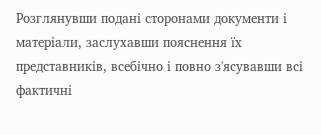Розглянувши подані сторонами документи і матеріали, заслухавши пояснення їх представників, всебічно і повно з'ясувавши всі фактичні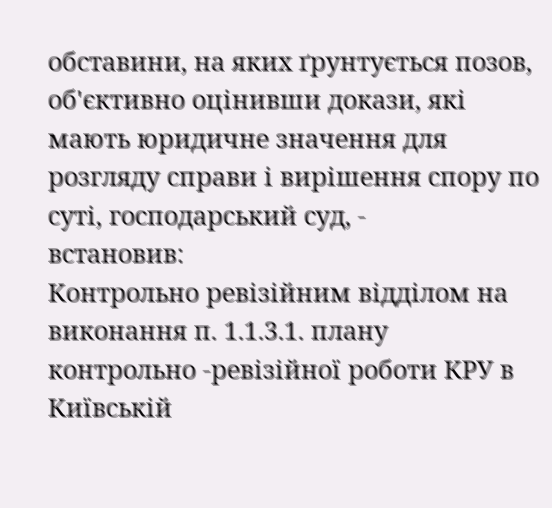обставини, на яких ґрунтується позов, об'єктивно оцінивши докази, які мають юридичне значення для розгляду справи і вирішення спору по суті, господарський суд, -
встановив:
Контрольно ревізійним відділом на виконання п. 1.1.3.1. плану контрольно -ревізійної роботи КРУ в Київській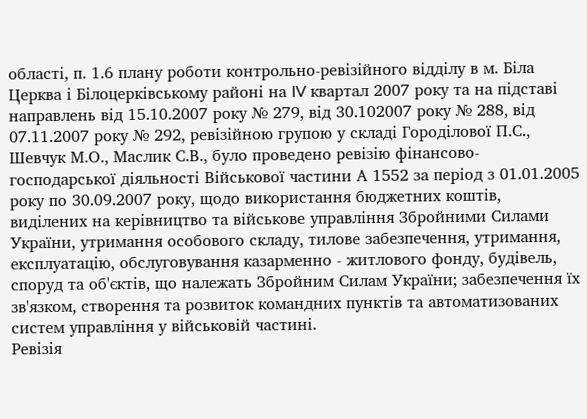області, п. 1.6 плану роботи контрольно-ревізійного відділу в м. Біла Церква і Білоцерківському районі на IV квартал 2007 року та на підставі направлень від 15.10.2007 року № 279, від 30.102007 року № 288, від 07.11.2007 року № 292, ревізійною групою у складі Городілової П.С., Шевчук М.О., Маслик С.В., було проведено ревізію фінансово-господарської діяльності Військової частини А 1552 за період з 01.01.2005 року по 30.09.2007 року, щодо використання бюджетних коштів, виділених на керівництво та військове управління Збройними Силами України, утримання особового складу, тилове забезпечення, утримання, експлуатацію, обслуговування казарменно - житлового фонду, будівель, споруд та об'єктів, що належать Збройним Силам України; забезпечення їх зв'язком, створення та розвиток командних пунктів та автоматизованих систем управління у військовій частині.
Ревізія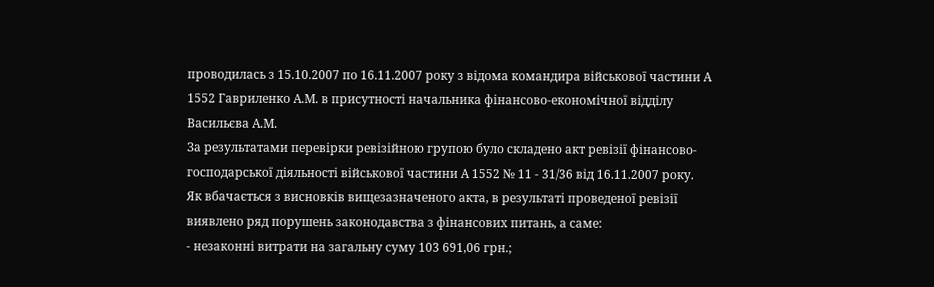проводилась з 15.10.2007 по 16.11.2007 року з відома командира військової частини А 1552 Гавриленко А.М. в присутності начальника фінансово-економічної відділу Васильєва А.М.
За результатами перевірки ревізійною групою було складено акт ревізії фінансово-господарської діяльності військової частини А 1552 № 11 - 31/36 від 16.11.2007 року.
Як вбачається з висновків вищезазначеного акта, в результаті проведеної ревізії виявлено ряд порушень законодавства з фінансових питань, а саме:
- незаконні витрати на загальну суму 103 691,06 грн.;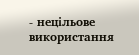- нецільове використання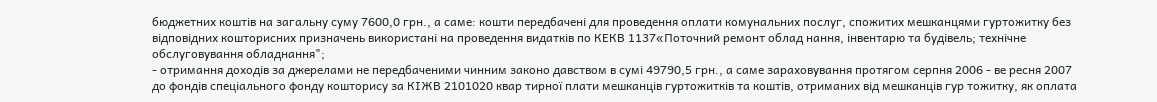бюджетних коштів на загальну суму 7600,0 грн., а саме: кошти передбачені для проведення оплати комунальних послуг, спожитих мешканцями гуртожитку без відповідних кошторисних призначень використані на проведення видатків по КЕКВ 1137«Поточний ремонт облад нання, інвентарю та будівель; технічне обслуговування обладнання";
- отримання доходів за джерелами не передбаченими чинним законо давством в сумі 49790,5 грн., а саме зараховування протягом серпня 2006 - ве ресня 2007 до фондів спеціального фонду кошторису за КІЖВ 2101020 квар тирної плати мешканців гуртожитків та коштів, отриманих від мешканців гур тожитку, як оплата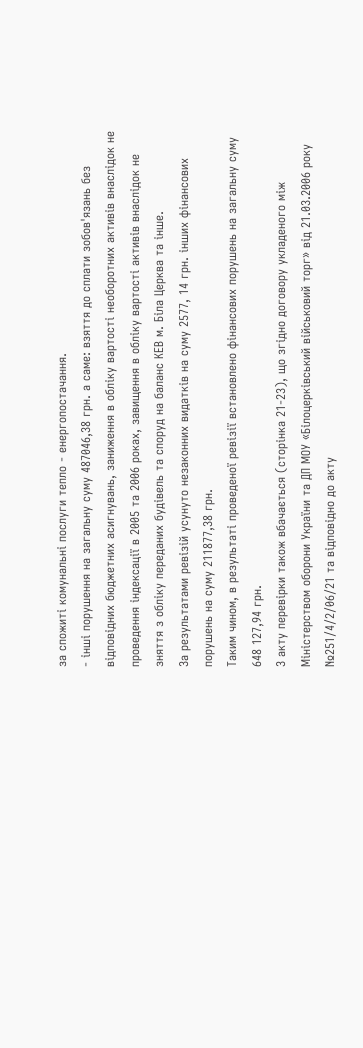за спожиті комунальні послуги тепло - енергопостачання.
- інші порушення на загальну суму 487046,38 грн. а саме: взяття до сплати зобов'язань без відповідних бюджетних асигнувань, заниження в обліку вартості необоротних активів внаслідок не проведення індексації в 2005 та 2006 роках, завищення в обліку вартості активів внаслідок не зняття з обліку переданих будівель та споруд на баланс КЕВ м. Біла Церква та інше.
За результатами ревізій усунуто незаконних видатків на суму 2577, 14 грн. інших фінансових порушень на суму 211877,38 грн.
Таким чином, в результаті проведеної ревізії встановлено фінансових порушень на загальну суму 648 127,94 грн.
З акту перевірки також вбачається (сторінка 21-23), що згідно договору укладеного між Міністерством оборони України та ДП МОУ «Білоцерківський військовий торг» від 21.03.2006 року №251/4/2/06/21 та відповідно до акту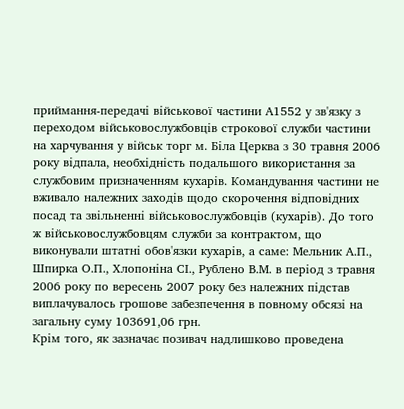приймання-передачі військової частини А1552 у зв'язку з переходом військовослужбовців строкової служби частини на харчування у військ торг м. Біла Церква з 30 травня 2006 року відпала, необхідність подальшого використання за службовим призначенням кухарів. Командування частини не вживало належних заходів щодо скорочення відповідних посад та звільненні військовослужбовців (кухарів). До того ж військовослужбовцям служби за контрактом, що виконували штатні обов'язки кухарів, а саме: Мельник А.П., Шпирка О.П., Хлопоніна СІ., Рублено В.М. в період з травня 2006 року по вересень 2007 року без належних підстав виплачувалось грошове забезпечення в повному обсязі на загальну суму 103691,06 грн.
Крім того, як зазначає позивач надлишково проведена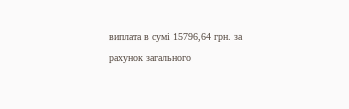виплата в сумі 15796,64 грн. за рахунок загального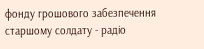фонду грошового забезпечення старшому солдату - радіо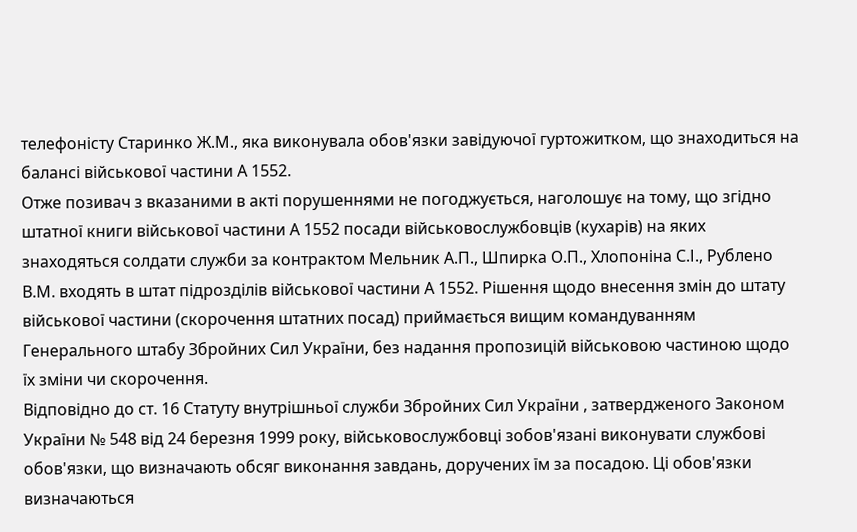телефоністу Старинко Ж.М., яка виконувала обов'язки завідуючої гуртожитком, що знаходиться на балансі військової частини А 1552.
Отже позивач з вказаними в акті порушеннями не погоджується, наголошує на тому, що згідно штатної книги військової частини А 1552 посади військовослужбовців (кухарів) на яких знаходяться солдати служби за контрактом Мельник А.П., Шпирка О.П., Хлопоніна С.І., Рублено В.М. входять в штат підрозділів військової частини А 1552. Рішення щодо внесення змін до штату військової частини (скорочення штатних посад) приймається вищим командуванням Генерального штабу Збройних Сил України, без надання пропозицій військовою частиною щодо їх зміни чи скорочення.
Відповідно до ст. 16 Статуту внутрішньої служби Збройних Сил України , затвердженого Законом України № 548 від 24 березня 1999 року, військовослужбовці зобов'язані виконувати службові обов'язки, що визначають обсяг виконання завдань, доручених їм за посадою. Ці обов'язки визначаються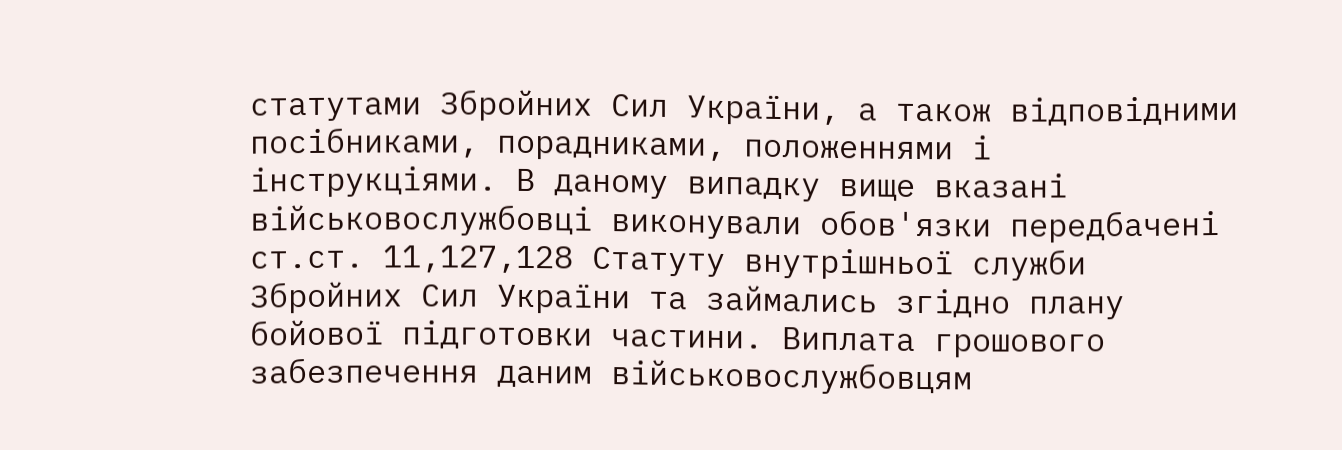статутами Збройних Сил України, а також відповідними посібниками, порадниками, положеннями і інструкціями. В даному випадку вище вказані військовослужбовці виконували обов'язки передбачені ст.ст. 11,127,128 Статуту внутрішньої служби Збройних Сил України та займались згідно плану бойової підготовки частини. Виплата грошового забезпечення даним військовослужбовцям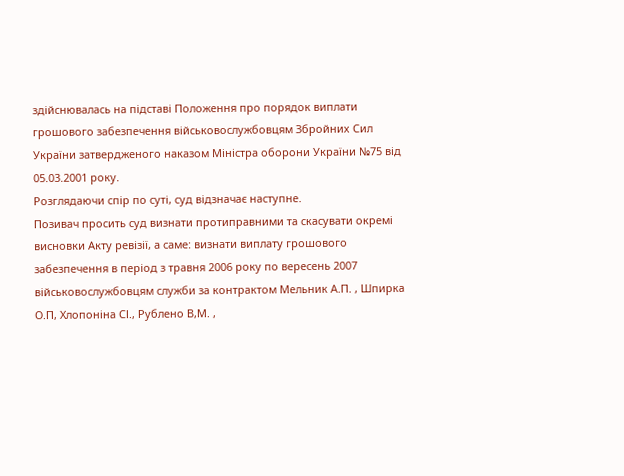здійснювалась на підставі Положення про порядок виплати грошового забезпечення військовослужбовцям Збройних Сил України затвердженого наказом Міністра оборони України №75 від 05.03.2001 року.
Розглядаючи спір по суті, суд відзначає наступне.
Позивач просить суд визнати протиправними та скасувати окремі висновки Акту ревізії, а саме: визнати виплату грошового забезпечення в період з травня 2006 року по вересень 2007 військовослужбовцям служби за контрактом Мельник А.П. , Шпирка О.П, Хлопоніна СІ., Рублено В,М. ,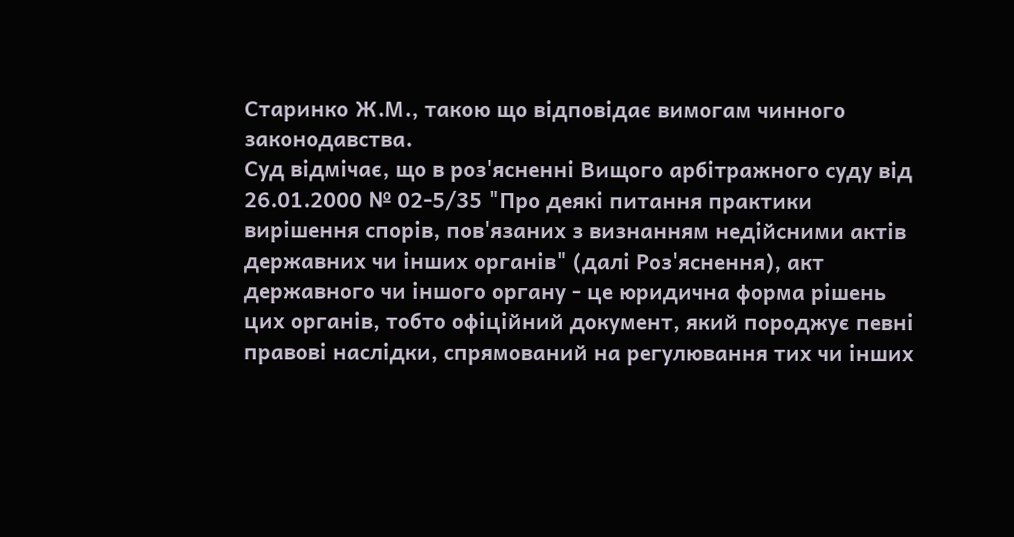Старинко Ж.М., такою що відповідає вимогам чинного законодавства.
Суд відмічає, що в роз'ясненні Вищого арбітражного суду від 26.01.2000 № 02-5/35 "Про деякі питання практики вирішення спорів, пов'язаних з визнанням недійсними актів державних чи інших органів" (далі Роз'яснення), акт державного чи іншого органу - це юридична форма рішень цих органів, тобто офіційний документ, який породжує певні правові наслідки, спрямований на регулювання тих чи інших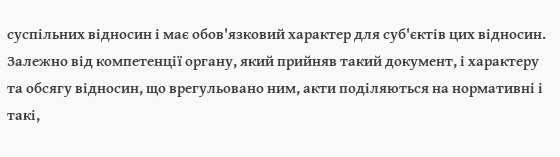суспільних відносин і має обов'язковий характер для суб'єктів цих відносин.
Залежно від компетенції органу, який прийняв такий документ, і характеру та обсягу відносин, що врегульовано ним, акти поділяються на нормативні і такі,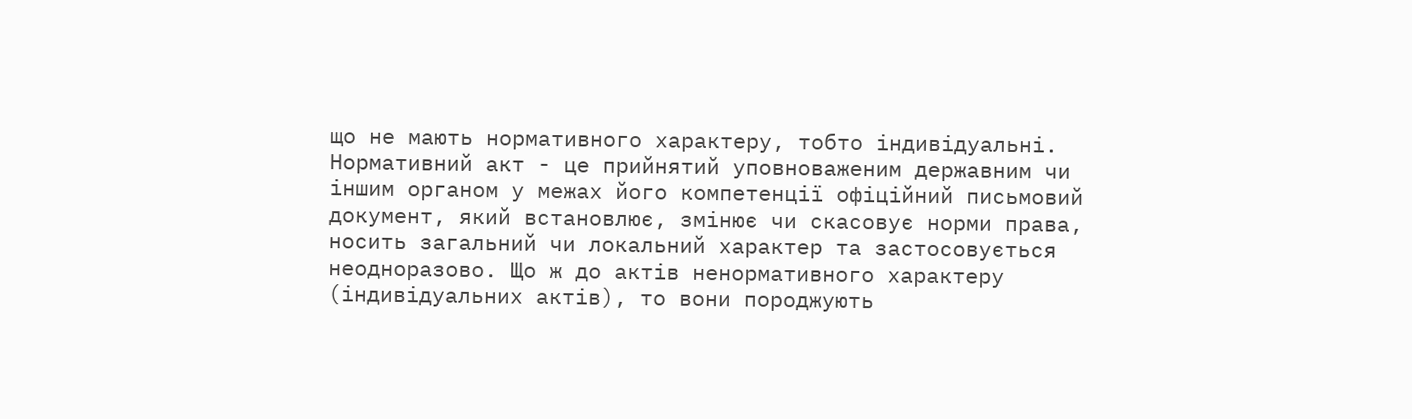що не мають нормативного характеру, тобто індивідуальні.
Нормативний акт - це прийнятий уповноваженим державним чи іншим органом у межах його компетенції офіційний письмовий документ, який встановлює, змінює чи скасовує норми права, носить загальний чи локальний характер та застосовується неодноразово. Що ж до актів ненормативного характеру (індивідуальних актів), то вони породжують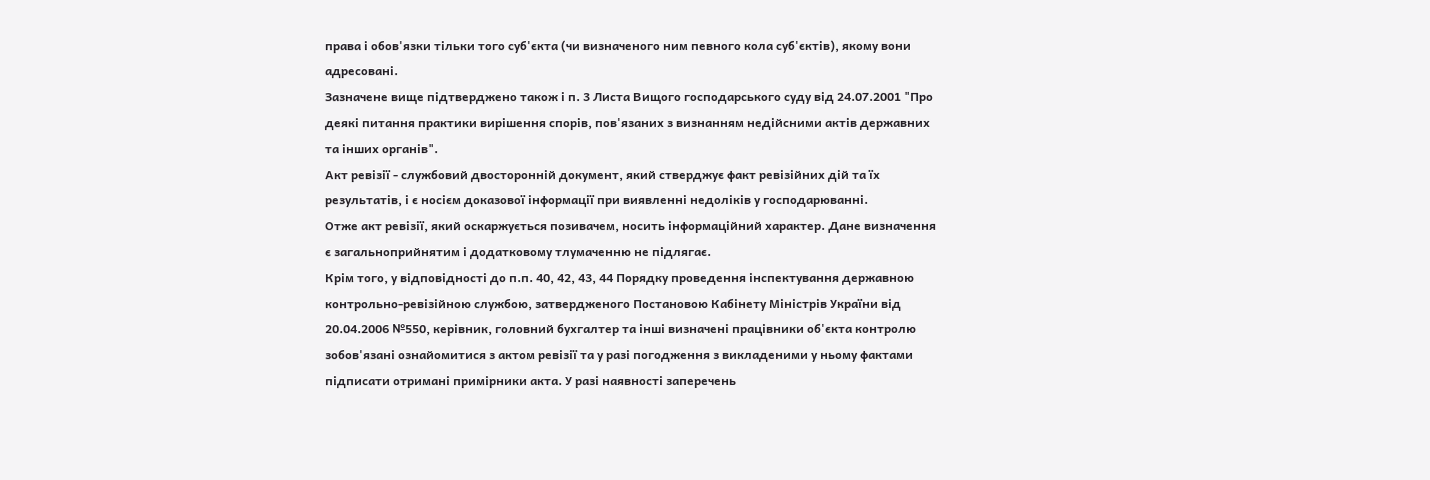права і обов'язки тільки того суб'єкта (чи визначеного ним певного кола суб'єктів), якому вони адресовані.
Зазначене вище підтверджено також і п. 3 Листа Вищого господарського суду від 24.07.2001 "Про деякі питання практики вирішення спорів, пов'язаних з визнанням недійсними актів державних та інших органів".
Акт ревізії - службовий двосторонній документ, який стверджує факт ревізійних дій та їх результатів, і є носієм доказової інформації при виявленні недоліків у господарюванні.
Отже акт ревізії, який оскаржується позивачем, носить інформаційний характер. Дане визначення є загальноприйнятим і додатковому тлумаченню не підлягає.
Крім того, у відповідності до п.п. 40, 42, 43, 44 Порядку проведення інспектування державною контрольно-ревізійною службою, затвердженого Постановою Кабінету Міністрів України від 20.04.2006 №550, керівник, головний бухгалтер та інші визначені працівники об'єкта контролю зобов'язані ознайомитися з актом ревізії та у разі погодження з викладеними у ньому фактами підписати отримані примірники акта. У разі наявності заперечень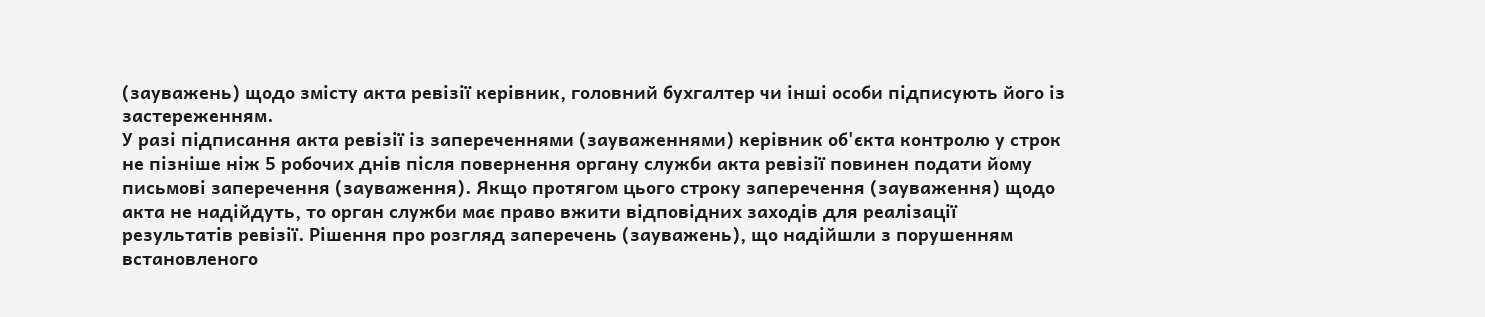(зауважень) щодо змісту акта ревізії керівник, головний бухгалтер чи інші особи підписують його із застереженням.
У разі підписання акта ревізії із запереченнями (зауваженнями) керівник об'єкта контролю у строк не пізніше ніж 5 робочих днів після повернення органу служби акта ревізії повинен подати йому письмові заперечення (зауваження). Якщо протягом цього строку заперечення (зауваження) щодо акта не надійдуть, то орган служби має право вжити відповідних заходів для реалізації результатів ревізії. Рішення про розгляд заперечень (зауважень), що надійшли з порушенням встановленого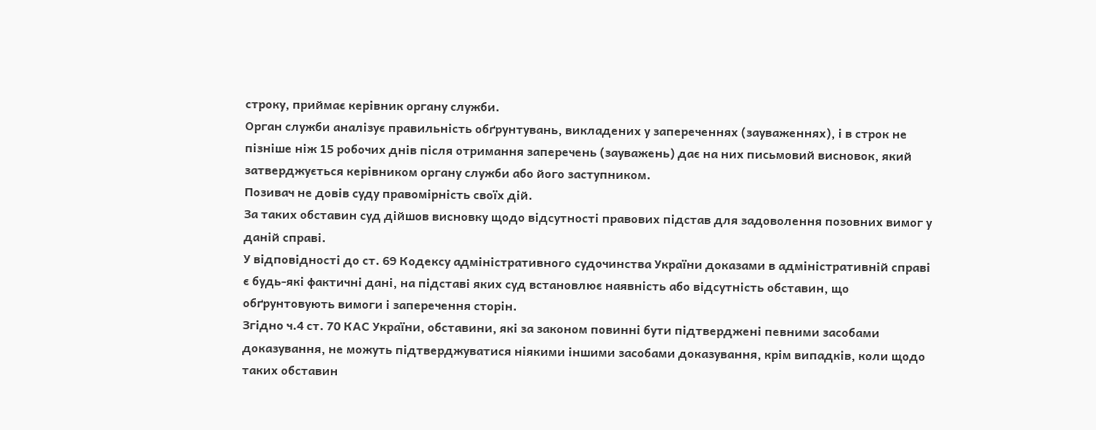строку, приймає керівник органу служби.
Орган служби аналізує правильність обґрунтувань, викладених у запереченнях (зауваженнях), і в строк не пізніше ніж 15 робочих днів після отримання заперечень (зауважень) дає на них письмовий висновок, який затверджується керівником органу служби або його заступником.
Позивач не довів суду правомірність своїх дій.
За таких обставин суд дійшов висновку щодо відсутності правових підстав для задоволення позовних вимог у даній справі.
У відповідності до ст. 69 Кодексу адміністративного судочинства України доказами в адміністративній справі є будь-які фактичні дані, на підставі яких суд встановлює наявність або відсутність обставин, що обґрунтовують вимоги і заперечення сторін.
Згідно ч.4 ст. 70 КАС України, обставини, які за законом повинні бути підтверджені певними засобами доказування, не можуть підтверджуватися ніякими іншими засобами доказування, крім випадків, коли щодо таких обставин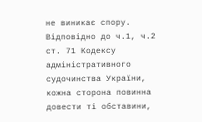не виникає спору.
Відповідно до ч.1, ч.2 ст. 71 Кодексу адміністративного судочинства України, кожна сторона повинна довести ті обставини,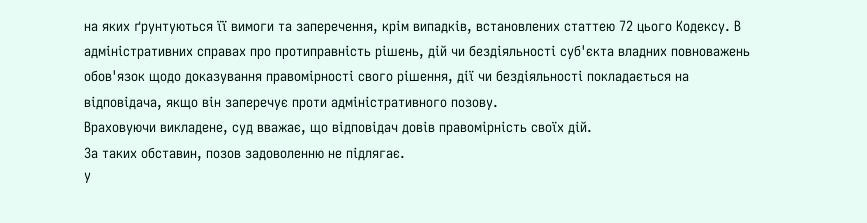на яких ґрунтуються її вимоги та заперечення, крім випадків, встановлених статтею 72 цього Кодексу. В адміністративних справах про протиправність рішень, дій чи бездіяльності суб'єкта владних повноважень обов'язок щодо доказування правомірності свого рішення, дії чи бездіяльності покладається на відповідача, якщо він заперечує проти адміністративного позову.
Враховуючи викладене, суд вважає, що відповідач довів правомірність своїх дій.
За таких обставин, позов задоволенню не підлягає.
У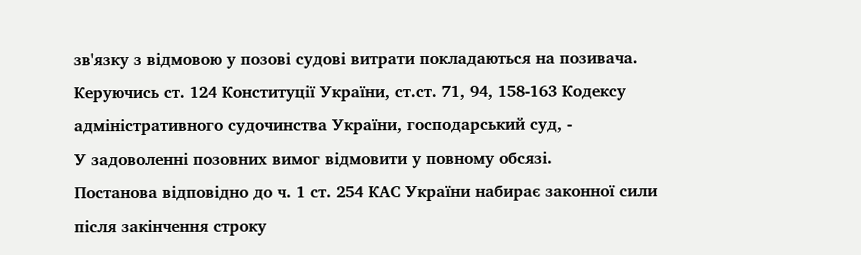зв'язку з відмовою у позові судові витрати покладаються на позивача.
Керуючись ст. 124 Конституції України, ст.ст. 71, 94, 158-163 Кодексу адміністративного судочинства України, господарський суд, -
У задоволенні позовних вимог відмовити у повному обсязі.
Постанова відповідно до ч. 1 ст. 254 КАС України набирає законної сили після закінчення строку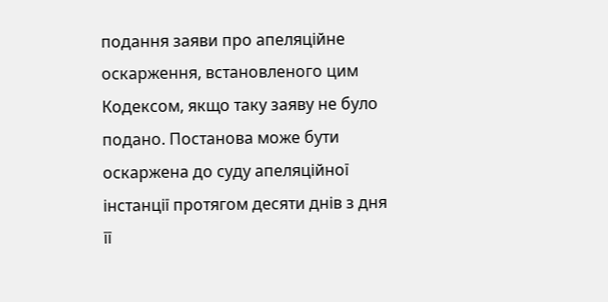подання заяви про апеляційне оскарження, встановленого цим Кодексом, якщо таку заяву не було подано. Постанова може бути оскаржена до суду апеляційної інстанції протягом десяти днів з дня її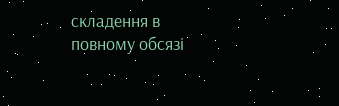складення в повному обсязі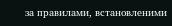за правилами, встановленими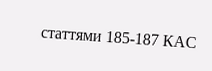статтями 185-187 КАС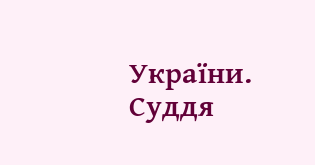України.
Суддя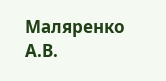Маляренко А.В.